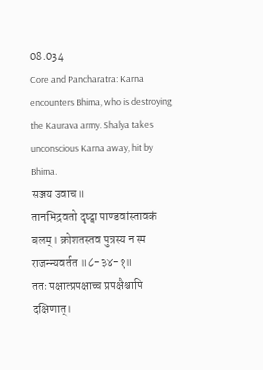08.034
Core and Pancharatra: Karna encounters Bhima, who is destroying the Kaurava army. Shalya takes unconscious Karna away, hit by Bhima.
सञ्जय उवाच॥
तानभिद्रवतो दृष्ट्वा पाण्डवांस्तावकं बलम्। क्रोशतस्तव पुत्रस्य न स्म राजन्न्यवर्तत ॥८-३४-१॥
ततः पक्षात्प्रपक्षाच्च प्रपक्षैश्चापि दक्षिणात्।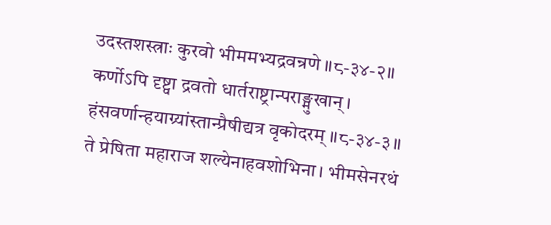उदस्तशस्त्राः कुरवो भीममभ्यद्रवन्रणे ॥८-३४-२॥
कर्णोऽपि दृष्ट्वा द्रवतो धार्तराष्ट्रान्पराङ्मुखान्। हंसवर्णान्हयाग्र्यांस्तान्प्रैषीद्यत्र वृकोदरम् ॥८-३४-३॥
ते प्रेषिता महाराज शल्येनाहवशोभिना। भीमसेनरथं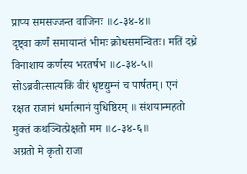प्राप्य समसज्जन्त वाजिनः ॥८-३४-४॥
दृष्ट्वा कर्णं समायान्तं भीमः क्रोधसमन्वितः। मतिं दध्रे विनाशाय कर्णस्य भरतर्षभ ॥८-३४-५॥
सोऽब्रवीत्सात्यकिं वीरं धृष्टद्युम्नं च पार्षतम्। एनं रक्षत राजानं धर्मात्मानं युधिष्ठिरम् ॥ संशयान्महतो मुक्तं कथञ्चित्प्रेक्षतो मम ॥८-३४-६॥
अग्रतो मे कृतो राजा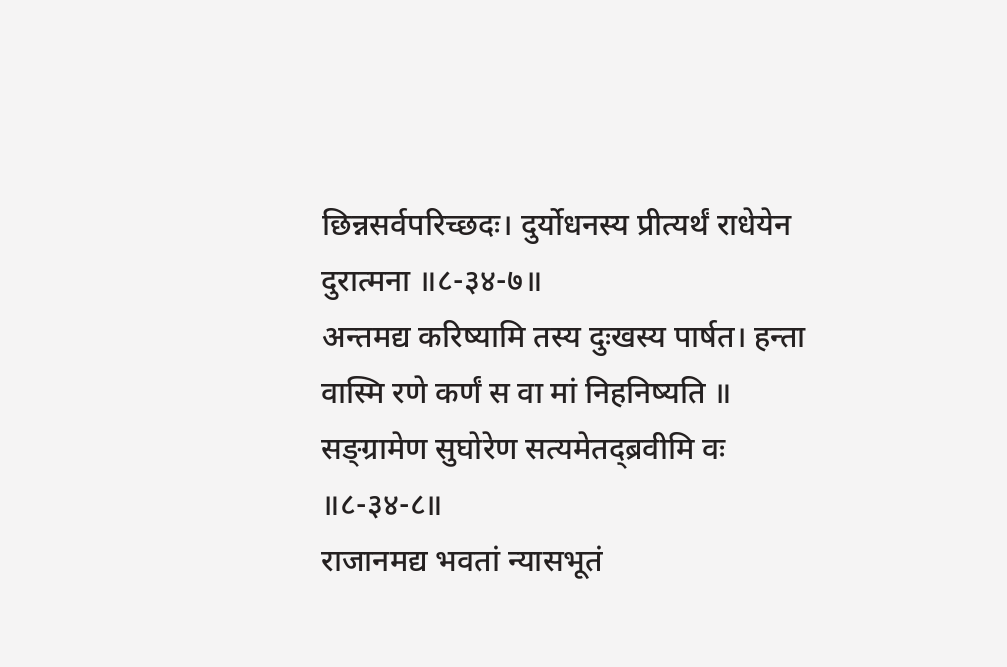छिन्नसर्वपरिच्छदः। दुर्योधनस्य प्रीत्यर्थं राधेयेन दुरात्मना ॥८-३४-७॥
अन्तमद्य करिष्यामि तस्य दुःखस्य पार्षत। हन्ता वास्मि रणे कर्णं स वा मां निहनिष्यति ॥ सङ्ग्रामेण सुघोरेण सत्यमेतद्ब्रवीमि वः ॥८-३४-८॥
राजानमद्य भवतां न्यासभूतं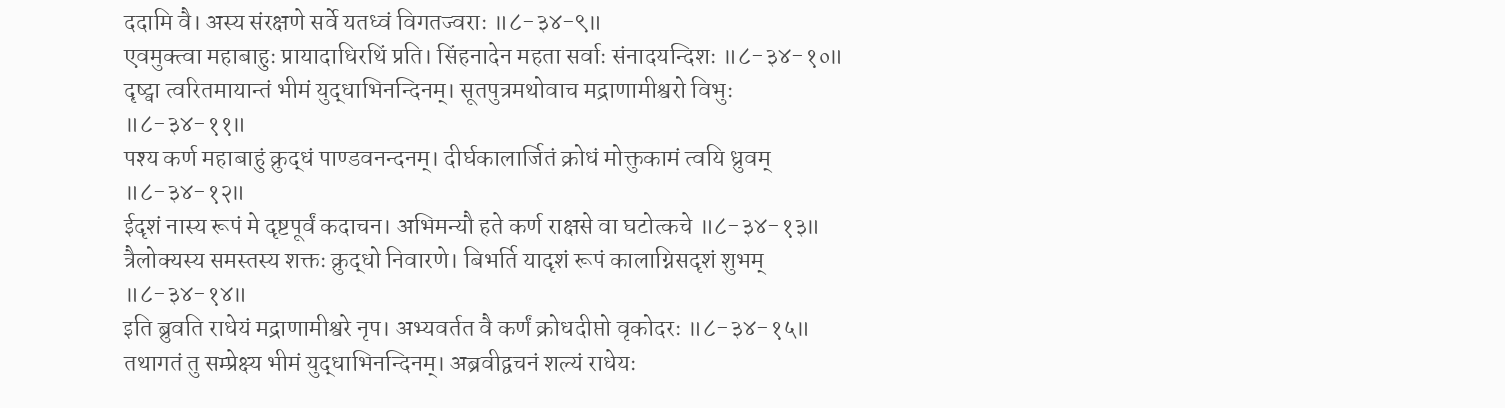ददामि वै। अस्य संरक्षणे सर्वे यतध्वं विगतज्वराः ॥८-३४-९॥
एवमुक्त्वा महाबाहुः प्रायादाधिरथिं प्रति। सिंहनादेन महता सर्वाः संनादयन्दिशः ॥८-३४-१०॥
दृष्ट्वा त्वरितमायान्तं भीमं युद्धाभिनन्दिनम्। सूतपुत्रमथोवाच मद्राणामीश्वरो विभुः ॥८-३४-११॥
पश्य कर्ण महाबाहुं क्रुद्धं पाण्डवनन्दनम्। दीर्घकालार्जितं क्रोधं मोक्तुकामं त्वयि ध्रुवम् ॥८-३४-१२॥
ईदृशं नास्य रूपं मे दृष्टपूर्वं कदाचन। अभिमन्यौ हते कर्ण राक्षसे वा घटोत्कचे ॥८-३४-१३॥
त्रैलोक्यस्य समस्तस्य शक्तः क्रुद्धो निवारणे। बिभर्ति यादृशं रूपं कालाग्निसदृशं शुभम् ॥८-३४-१४॥
इति ब्रुवति राधेयं मद्राणामीश्वरे नृप। अभ्यवर्तत वै कर्णं क्रोधदीप्तो वृकोदरः ॥८-३४-१५॥
तथागतं तु सम्प्रेक्ष्य भीमं युद्धाभिनन्दिनम्। अब्रवीद्वचनं शल्यं राधेयः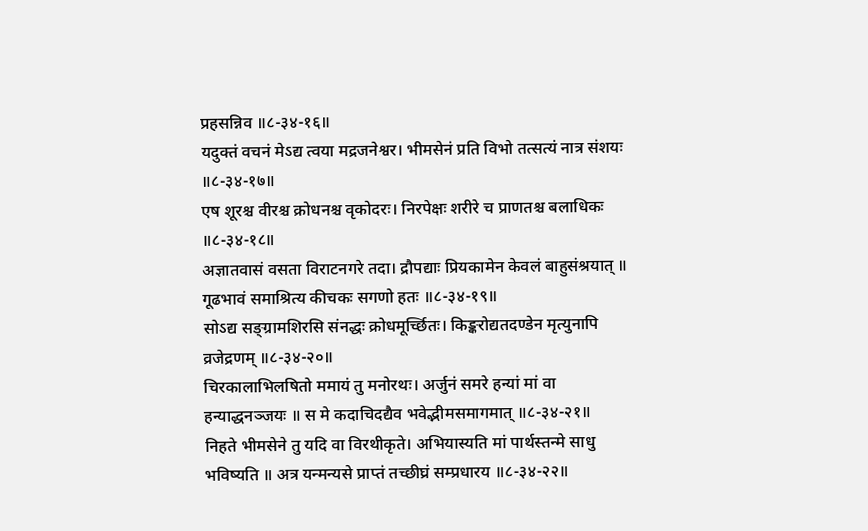प्रहसन्निव ॥८-३४-१६॥
यदुक्तं वचनं मेऽद्य त्वया मद्रजनेश्वर। भीमसेनं प्रति विभो तत्सत्यं नात्र संशयः ॥८-३४-१७॥
एष शूरश्च वीरश्च क्रोधनश्च वृकोदरः। निरपेक्षः शरीरे च प्राणतश्च बलाधिकः ॥८-३४-१८॥
अज्ञातवासं वसता विराटनगरे तदा। द्रौपद्याः प्रियकामेन केवलं बाहुसंश्रयात् ॥ गूढभावं समाश्रित्य कीचकः सगणो हतः ॥८-३४-१९॥
सोऽद्य सङ्ग्रामशिरसि संनद्धः क्रोधमूर्च्छितः। किङ्करोद्यतदण्डेन मृत्युनापि व्रजेद्रणम् ॥८-३४-२०॥
चिरकालाभिलषितो ममायं तु मनोरथः। अर्जुनं समरे हन्यां मां वा हन्याद्धनञ्जयः ॥ स मे कदाचिदद्यैव भवेद्भीमसमागमात् ॥८-३४-२१॥
निहते भीमसेने तु यदि वा विरथीकृते। अभियास्यति मां पार्थस्तन्मे साधु भविष्यति ॥ अत्र यन्मन्यसे प्राप्तं तच्छीघ्रं सम्प्रधारय ॥८-३४-२२॥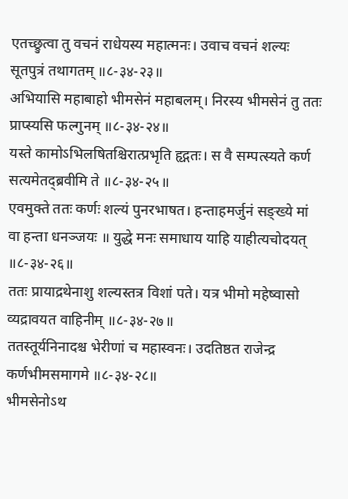एतच्छ्रुत्वा तु वचनं राधेयस्य महात्मनः। उवाच वचनं शल्यः सूतपुत्रं तथागतम् ॥८-३४-२३॥
अभियासि महाबाहो भीमसेनं महाबलम्। निरस्य भीमसेनं तु ततः प्राप्स्यसि फल्गुनम् ॥८-३४-२४॥
यस्ते कामोऽभिलषितश्चिरात्प्रभृति हृद्गतः। स वै सम्पत्स्यते कर्ण सत्यमेतद्ब्रवीमि ते ॥८-३४-२५॥
एवमुक्ते ततः कर्णः शल्यं पुनरभाषत। हन्ताहमर्जुनं सङ्ख्ये मां वा हन्ता धनञ्जयः ॥ युद्धे मनः समाधाय याहि याहीत्यचोदयत् ॥८-३४-२६॥
ततः प्रायाद्रथेनाशु शल्यस्तत्र विशां पते। यत्र भीमो महेष्वासो व्यद्रावयत वाहिनीम् ॥८-३४-२७॥
ततस्तूर्यनिनादश्च भेरीणां च महास्वनः। उदतिष्ठत राजेन्द्र कर्णभीमसमागमे ॥८-३४-२८॥
भीमसेनोऽथ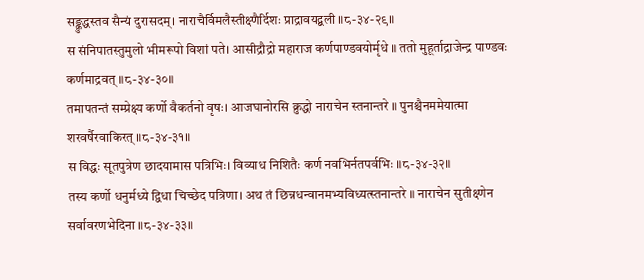सङ्क्रुद्धस्तव सैन्यं दुरासदम्। नाराचैर्विमलैस्तीक्ष्णैर्दिशः प्राद्रावयद्बली ॥८-३४-२९॥
स संनिपातस्तुमुलो भीमरूपो विशां पते। आसीद्रौद्रो महाराज कर्णपाण्डवयोर्मृधे ॥ ततो मुहूर्ताद्राजेन्द्र पाण्डवः कर्णमाद्रवत् ॥८-३४-३०॥
तमापतन्तं सम्प्रेक्ष्य कर्णो वैकर्तनो वृषः। आजघानोरसि क्रुद्धो नाराचेन स्तनान्तरे ॥ पुनश्चैनममेयात्मा शरवर्षैरवाकिरत् ॥८-३४-३१॥
स विद्धः सूतपुत्रेण छादयामास पत्रिभिः। विव्याध निशितैः कर्ण नवभिर्नतपर्वभिः ॥८-३४-३२॥
तस्य कर्णो धनुर्मध्ये द्विधा चिच्छेद पत्रिणा। अथ तं छिन्नधन्वानमभ्यविध्यत्स्तनान्तरे ॥ नाराचेन सुतीक्ष्णेन सर्वावरणभेदिना ॥८-३४-३३॥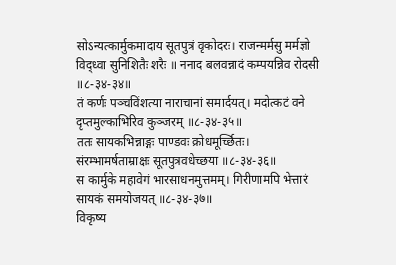सोऽन्यत्कार्मुकमादाय सूतपुत्रं वृकोदरः। राजन्मर्मसु मर्मज्ञो विद्ध्वा सुनिशितैः शरैः ॥ ननाद बलवन्नादं कम्पयन्निव रोदसी ॥८-३४-३४॥
तं कर्णः पञ्चविंशत्या नाराचानां समार्दयत्। मदोत्कटं वने दृप्तमुल्काभिरिव कुञ्जरम् ॥८-३४-३५॥
ततः सायकभिन्नाङ्गः पाण्डवः क्रोधमूर्च्छितः। संरम्भामर्षताम्राक्षः सूतपुत्रवधेच्छया ॥८-३४-३६॥
स कार्मुके महावेगं भारसाधनमुत्तमम्। गिरीणामपि भेत्तारं सायकं समयोजयत् ॥८-३४-३७॥
विकृष्य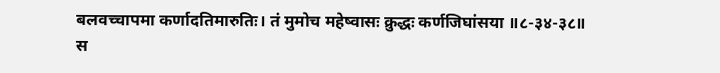बलवच्चापमा कर्णादतिमारुतिः। तं मुमोच महेष्वासः क्रुद्धः कर्णजिघांसया ॥८-३४-३८॥
स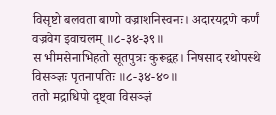विसृष्टो बलवता बाणो वज्राशनिस्वनः। अदारयद्रणे कर्णं वज्रवेग इवाचलम् ॥८-३४-३९॥
स भीमसेनाभिहतो सूतपुत्रः कुरूद्वह। निषसाद रथोपस्थे विसञ्ज्ञः पृतनापतिः ॥८-३४-४०॥
ततो मद्राधिपो दृष्ट्वा विसञ्ज्ञं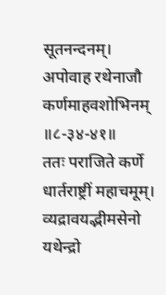सूतनन्दनम्। अपोवाह रथेनाजौ कर्णमाहवशोभिनम् ॥८-३४-४१॥
ततः पराजिते कर्णे धार्तराष्ट्रीं महाचमूम्। व्यद्रावयद्भीमसेनो यथेन्द्रो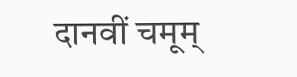दानवीं चमूम्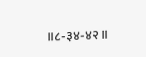॥८-३४-४२॥